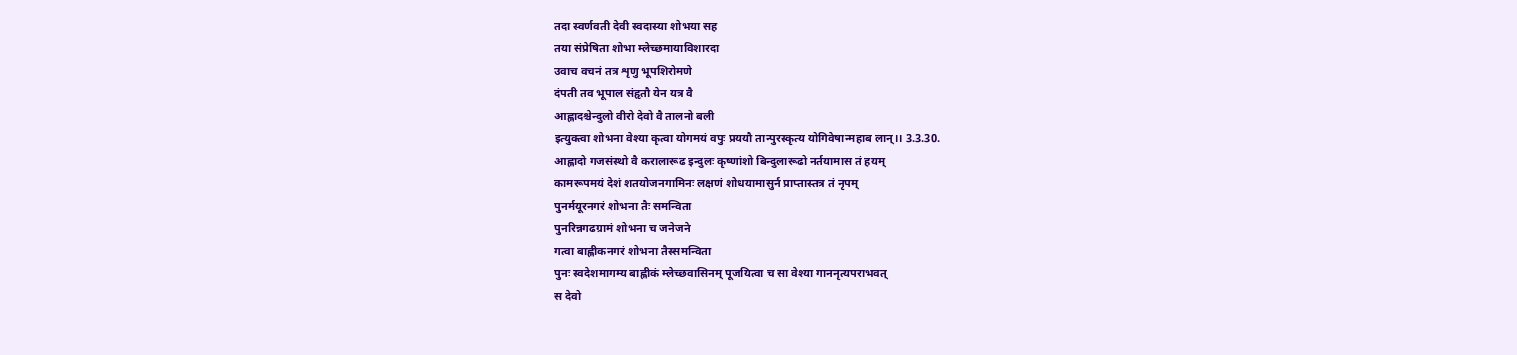तदा स्वर्णवती देवी स्वदास्या शोभया सह
तया संप्रेषिता शोभा म्लेच्छमायाविशारदा
उवाच वचनं तत्र शृणु भूपशिरोमणे
दंपती तव भूपाल संहृतौ येन यत्र वै
आह्लादश्चेन्दुलो वीरो देवो वै तालनो बली
इत्युक्त्वा शोभना वेश्या कृत्वा योगमयं वपुः प्रययौ तान्पुरस्कृत्य योगिवेषान्महाब लान्।। 3.3.30.
आह्लादो गजसंस्थो वै करालारूढ इन्दुलः कृष्णांशो बिन्दुलारूढो नर्तयामास तं हयम्
कामरूपमयं देशं शतयोजनगामिनः लक्षणं शोधयामासुर्न प्राप्तास्तत्र तं नृपम्
पुनर्मयूरनगरं शोभना तैः समन्विता
पुनरिन्नगढग्रामं शोभना च जनेजने
गत्वा बाह्लीकनगरं शोभना तैस्समन्विता
पुनः स्वदेशमागम्य बाह्लीकं म्लेच्छवासिनम् पूजयित्वा च सा वेश्या गाननृत्यपराभवत्
स देवो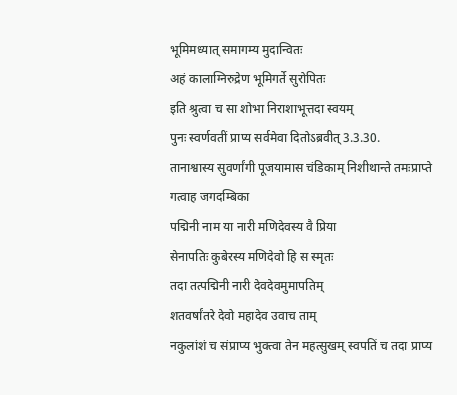भूमिमध्यात् समागम्य मुदान्वितः
अहं कालाग्निरुद्रेण भूमिगर्ते सुरोपितः
इति श्रुत्वा च सा शोभा निराशाभूत्तदा स्वयम्
पुनः स्वर्णवतीं प्राप्य सर्वमेवा दितोऽब्रवीत् 3.3.30.
तानाश्वास्य सुवर्णांगी पूजयामास चंडिकाम् निशीथान्ते तमःप्राप्ते गत्वाह जगदम्बिका
पद्मिनी नाम या नारी मणिदेवस्य वै प्रिया
सेनापतिः कुबेरस्य मणिदेवो हि स स्मृतः
तदा तत्पद्मिनी नारी देवदेवमुमापतिम्
शतवर्षांतरे देवो महादेव उवाच ताम्
नकुलांशं च संप्राप्य भुक्त्वा तेन महत्सुखम् स्वपतिं च तदा प्राप्य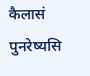कैलासं पुनरेष्यसि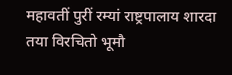महावतीं पुरीं रम्यां राष्ट्रपालाय शारदा
तया विरचितो भूमौ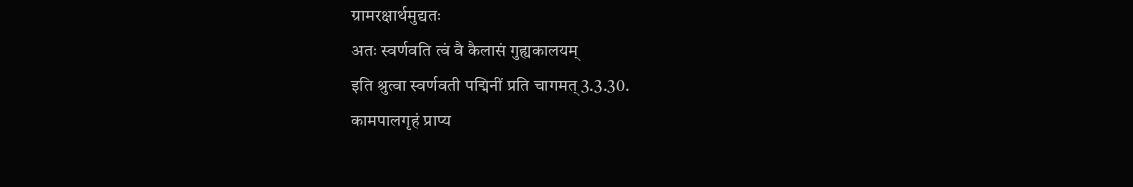ग्रामरक्षार्थमुद्यतः
अतः स्वर्णवति त्वं वै कैलासं गुह्यकालयम्
इति श्रुत्वा स्वर्णवती पद्मिनीं प्रति चागमत् 3.3.30.
कामपालगृहं प्राप्य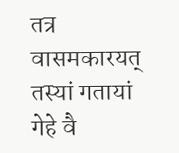तत्र वासमकारयत्
तस्यां गतायां गेहे वै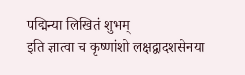पद्मिन्या लिखितं शुभम्
इति ज्ञात्वा च कृष्णांशो लक्षद्वादशसेनया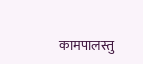कामपालस्तु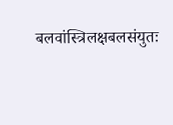बलवांस्त्रिलक्षबलसंयुतः